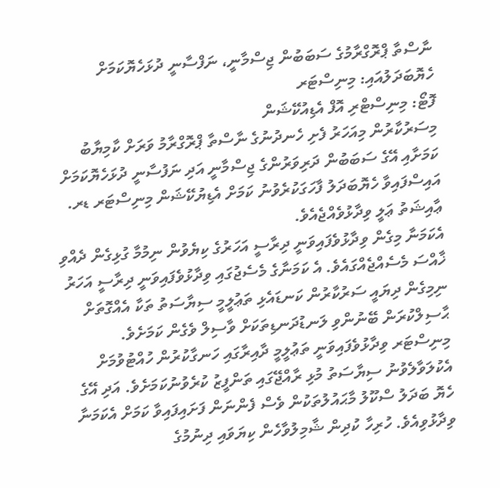ނާސްތާ ޕްރޮގްރާމުގެ ސަބަބުން ޖިސްމާނީ، ނަފްސާނީ ދުޅަހެޔޮކަމަށް ހެޔޮބަދަލުއައި: މިނިސްޓަރ
ފޮޓޯ: މިނިސްޓްރި އޮފް އެޑިއުކޭޝަން
މިސަރުކާރުން މިއަހަރު ފެށި ހެނދުނުގެ ނާސްތާ ޕްރޮގްރާމު ވަރަށް ކާމިޔާބު ކަމަށާއި އޭގެ ސަބަބުން ދަރިވަރުންގެ ޖިސްމާނީ އަދި ނަފުސާނީ ދުޅަހެޔޮކަމަށް އައިސްފައިވާ ހެޔޮބަދަލު ފާހަގަކުރެވުނު ކަމަށް އެޑިޔުކޭޝަން މިނިސްޓަރ ޑރ. ޢާއިޝަތު ޢަލީ ވިދާޅުވެއްޖެއެވެ.
އެކަމަނާ މިގެން ވިދާޅުވެފައިވަނީ ދިރާސީ އަހަރުގެ ކިޔެވުން ނިމުމާ ގުޅިގެން ދެއްވި ޚާއްސަ މެސެއްޖެއްގައެވެ. އެ ކަމަނާގެ މެސެޖުގައި ވިދާޅުވެފައިވަނީ ދިރާސީ އަހަރު ނިމިގެން ދިޔައީ ސަރުކާރުން ކަނޑައެޅި ތަޢުލީމީ ސިޔާސަތު ތަކާ އެއްގޮތަށް ޙާސިލްކުރަން ބޭނުންވި ލަނޑުދަނޑިތަކަށް ވާސިލް ވެގެން ކަމަށެވެ.
މިނިސްޓަރ ވިދާޅުވެފައިވަނީ ތަޢުލީމީ ދާއިރާގައި ހަނގާކުރުން ހުއްޓުވުމަށް އެކުލަވާލެވުނު ސިޔާސަތު މުޅި ރާއްޖޭގައި ތަންފީޒު ކުރެވުނުކަމަށެވެ. އަދި އޭގެ ހެޔޮ ބަދަލު ސްކޫލު މާޙައުލުތަކުން ވެސް ފެންނަން ފަށައިފައިވާ ކަމަށް އެކަމަނާ ވިދާޅުވިއެވެ. ހުރިހާ ކުދިން ޝާމިލުވާހެން ކިޔަވައި ދިނުމުގެ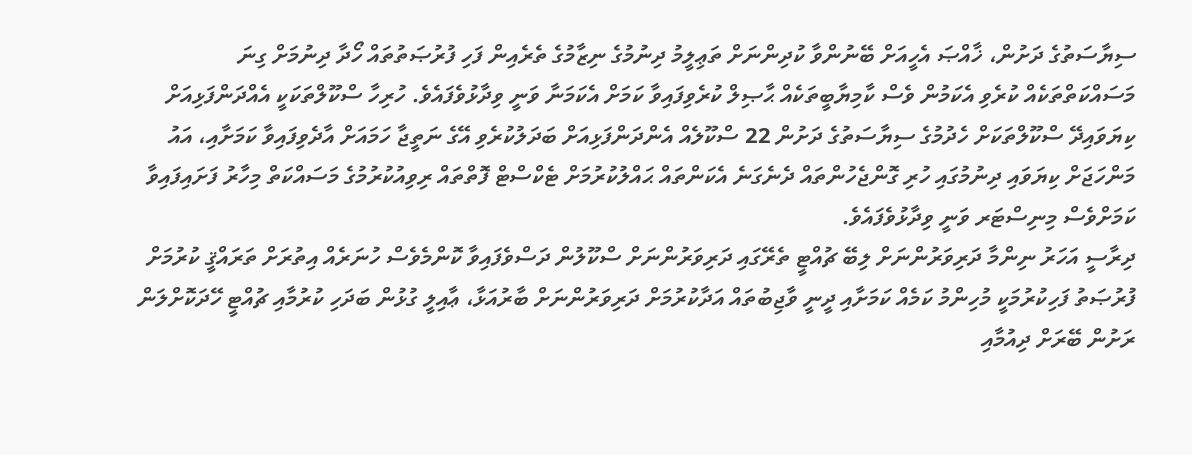ސިޔާސަތުގެ ދަށުން، ޚާއްޞަ އެހީއަށް ބޭނުންވާ ކުދިންނަށް ތަޢިލީމު ދިނުމުގެ ނިޒާމުގެ ތެރެއިން ފަހި ފުރުޞަތުތައް ހޯދާ ދިނުމަށް ގިނަ މަސައްކަތްތަކެއް ކުރެވި އެކަމުން ވެސް ކާމިޔާބީތަކެއް ޙާޞިލް ކުރެވިފައިވާ ކަމަށް އެކަމަނާ ވަނީ ވިދާޅުވެފައެވެ. ހުރިހާ ސްކޫލްތަކަކީ އެއްދަންފަޅިއަށް ކިޔަވައިދޭ ސްކޫލްތަކަށް ހެދުމުގެ ސިޔާސަތުގެ ދަށުން 22 ސްކޫލެއް އެންދަންފަޅިއަށް ބަދަލުކުރެވި އޭގެ ނަތީޖާ ހަމައަށް އާދެވިފައިވާ ކަމަށާއި، އައު މަންހަޖަށް ކިޔަވައި ދިނުމުގައި ހުރި ގޮންޖެހުންތައް ދެނެގަނެ އެކަންތައް ޙައްލުކުރުމަށް ޓެކްސްޓް ފޮތްތައް ރިވިއުކުރުމުގެ މަސައްކަތް މިހާރު ފަށައިފައިވާ ކަމަށްވެސް މިނިސްޓަރ ވަނީ ވިދާޅުވެފައެވެ.
ދިރާސީ އަހަރު ނިންމާ ދަރިވަރުންނަށް ލިބޭ ޗުއްޓީ ތެރޭގައި ދަރިވަރުންނަށް ސްކޫލުން ދަސްވެފައިވާ ކޮންމެވެސް ހުނަރެއް އިތުރަށް ތަރައްޤީ ކުރުމަށް ފުރުޞަތު ފަހިކުރުމަކީ މުހިންމު ކަމެއް ކަމަށާއި ދީނީ ވާޖިބުތައް އަދާކުރުމަށް ދަރިވަރުންނަށް ބާރުއަޅާ، ޢާއިލީ ގުޅުން ބަދަހި ކުރުމާއި ޗުއްޓީ ހޭދަކޮށްލަން ރަށުން ބޭރަށް ދިއުމާއި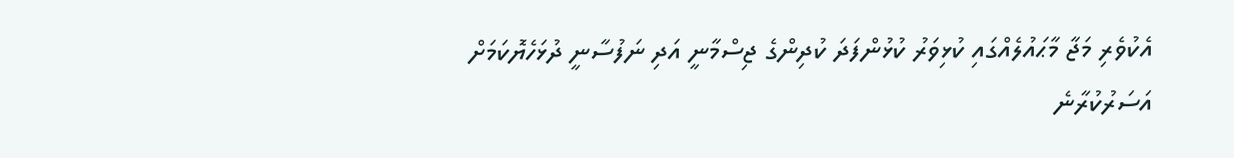އެކުވެރި މަޖާ މާޙައުލެއްގައި ކުޅިވަރު ކުޅުންފަދަ ކުދިންގެ ޖިސްމާނީ އަދި ނަފުސާނީ ދުޅަހެޔޮކަމަށް އަސަރުކުރާނެ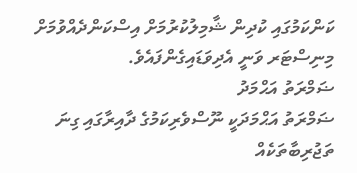ކަންކަމުގައި ކުދިން ޝާމިލުކުރުމަށް އިސްކަންދެއްވުމަށް މިނިސްޓަރ ވަނީ އެދިވަޑައިގެންފައެވެ.
ޟަމްރަތު އަޙްމަދު
ޟަމްރަތު އަޙްމަދަކީ ނޫސްވެރިކަމުގެ ދާއިރާގައި ގިނަ ތަޖުރިބާތަކެއް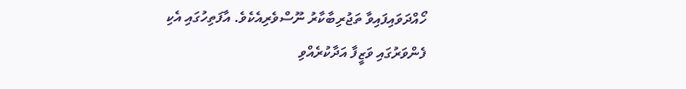ހޯއްދަވައިފައިވާ ތަޖުރިބާކާރު ނޫސްވެރިއެކެވެ. އާފަތިހުގައި އެކި ފެންވަރުގައި ވަޒީފާ އަދާކުރެއްވި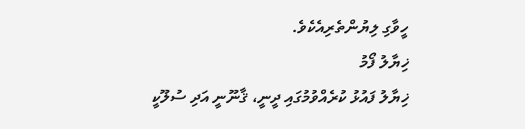ހީވާގި ލިޔުންތެރިއެކެވެ.
ޚިޔާލު ފޯމު
ޚިޔާލު ފައުޅު ކުރެއްވުމުގައި ދީނީ، ޤާނޫނީ އަދި ސުލޫކީ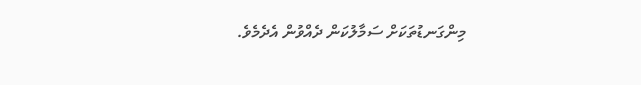މިންގަނޑުތަކަށް ސަމާލުކަން ދެއްވުން އެދެމެވެ.